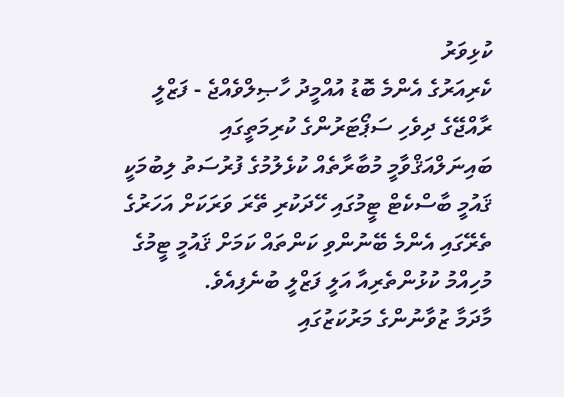ކުޅިވަރު
ކެރިއަރުގެ އެންމެ ބޮޑު އުއްމީދު ހާޞިލްވެއްޖެ - ފަޒްލީ
ރާއްޖޭގެ ދިވެހި ސަޕޯޓަރުންގެ ކުރިމަތީގައި ބައިނަލްއަޤްވާމީ މުބާރާތެއް ކުޅެލުމުގެ ފުރުސަތު ލިބުމަކީ ޤައުމީ ބާސްކެޓް ޓީމުގައި ހޭދަކުރި ތޭރަ ވަރަކަށް އަހަރުގެ ތެރޭގައި އެންމެ ބޭނުންވި ކަންތައް ކަމަށް ޤައުމީ ޓީމުގެ މުހިއްމު ކުޅުންތެރިއާ އަލީ ފަޒްލީ ބުނެފިއެވެ.
މާދަމާ ޒުވާނުންގެ މަރުކަޒުގައި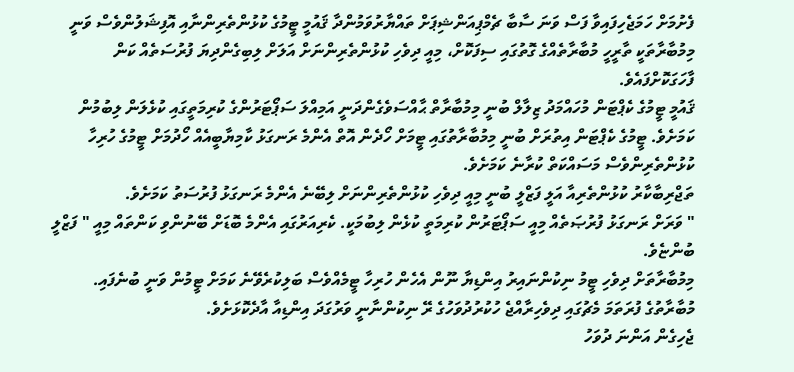ފެށުމަށް ހަމަޖެހިފައިވާ ފަސް ވަނަ ސާބާ ޗެމްޕިއަންޝިޕަށް ތައްޔާރުވަމުންދާ ޤައުމީ ޓީމުގެ ކުޅުންތެރިންނާއި އޮފިޝަލުންވެސް ވަނީ މިމުބާރާތަކީ ތާރީހީ މުބާރާތެއްގެ ގޮތުގައި ސިފަކޮށް، މިއީ ދިވެހި ކުޅުންތެރިންނަށް އަލަށް ލިބިގެންދިޔަ ފުރުސަތެއް ކަން ފާހަގަކޮށްފައެވެ.
ޤައުމީ ޓީމުގެ ކެޕްޓަން މުހައްމަދު ޒިލާލް ބުނީ މިމުބާރާތް ޙާއްސަވެގެންދަނީ އަމިއްލަ ސަޕޯޓަރުންގެ ކުރިމަތީގައި ކުޅެލަން ލިބުމުން ކަމަށެވެ. ޓީމުގެ ކެޕްޓަން އިތުރަށް ބުނީ މިމުބާރާތުގައި ޓީމަށް ހޯދެން އޮތް އެންމެ ރަނގަޅު ކާމިޔާބީއެއް ހޯދުމަށް ޓީމުގެ ހުރިހާ ކުޅުންތެރިންވެސް މަސައްކަތް ކުރާނެ ކަމަށެވެ.
ތަޖްރިބާކާރު ކުޅުންތެރިއާ އަލީ ފަޒްލީ ބުނީ މިއީ ދިވެހި ކުޅުންތެރިންނަށް ލިބޭނެ އެންމެ ރަނގަޅު ފުރުސަތު ކަމަށެވެ.
" ވަރަށް ރަނގަޅު ފުރުޞަތެއް މިއީ ސަޕޯޓަރުން ކުރިމަތީ ކުޅެން ލިބުމަކީ. ކެރިއަރުގައި އެންމެ ބޮޑަށް ބޭނުންވި ކަންތައް މިއީ " ފަޒްލީ ބުންޏެވެ.
މިމުބާރާތަށް ދިވެހި ޓީމު ނިކުންނައިރު އިންޑިޔާ ނޫން އެހެން ހުރިހާ ޓީމެއްވެސް ބަލިކުރެވޭނެ ކަމަށް ޓީމުން ވަނީ ބުނެފައި.
މުބާރާތުގެ ފުރަތަމަ މެޗުގައި ދިވެހިރާއްޖެ ހުކުރުދުވަހުގެ ރޭ ނިކުންނާނީ ވަރުގަދަ އިންޑިއާ އާދެކޮޅަށެވެ.
ޖެހިގެން އަންނަ ދުވަހު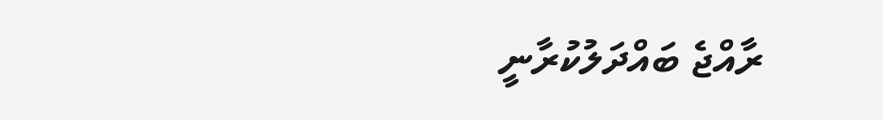ރާއްޖެ ބައްދަލުކުރާނީ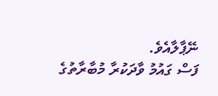ނޭޕާލާއެވެ.
ފަސް ގައުމު ވާދަކުރާ މުބާރާތުގެ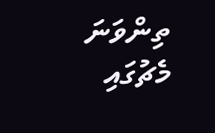ތިންވަނަ މެޗުގައި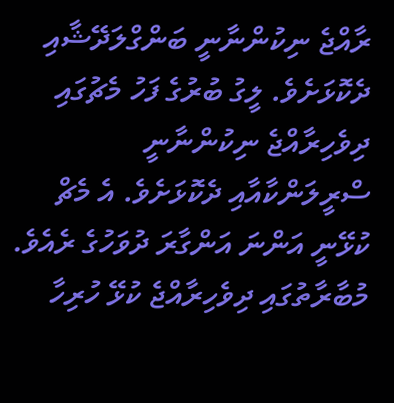ރާއްޖެ ނިކުންނާނީ ބަންގްލަދޭޝާއި ދެކޮޅަށެވެ. ލީގު ބުރުގެ ފަހު މެޗުގައި ދިވެހިރާއްޖެ ނިކުންނާނީ ސްރީލަންކާއާއި ދެކޮޅަށެވެ. އެ މެޗް ކުޅޭނީ އަންނަ އަންގާރަ ދުވަހުގެ ރެއެވެ. މުބާރާތުގައި ދިވެހިރާއްޖެ ކުޅޭ ހުރިހާ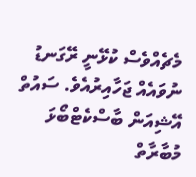މެޗެއްވެސް ކުޅޭނީ ރޭގަނޑު ނުވައެއް ޖަހާއިރުއެވެ. ސައުތް އޭޝިއަން ބާސްކެޓްބޯޅަ މުބާރާތް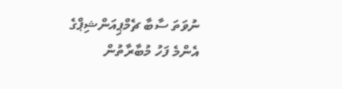ނުވަތަ ސާބާ ޗެމްޕިއަންޝިޕްގެ އެންމެ ފަހު މުބާރާތުން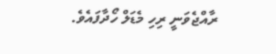ރާއްޖެވަނީ ރިހި މެޑަލް ހޯދާފައެވެ.